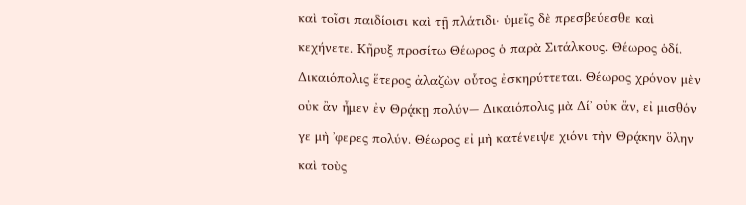καὶ τοῖσι παιδίοισι καὶ τῇ πλάτιδι· ὑμεῖς δὲ πρεσβεύεσθε καὶ κεχήνετε. Κῆρυξ προσίτω Θέωρος ὁ παρὰ Σιτάλκους. Θέωρος ὁδί. Δικαιόπολις ἕτερος ἀλαζὼν οὗτος ἐσκηρύττεται. Θέωρος χρόνον μὲν οὐκ ἂν ἦμεν ἐν Θρᾴκῃ πολύν— Δικαιόπολις μὰ Δίʼ οὐκ ἄν, εἰ μισθόν γε μὴ ʼφερες πολύν. Θέωρος εἰ μὴ κατένειψε χιόνι τὴν Θρᾴκην ὅλην καὶ τοὺς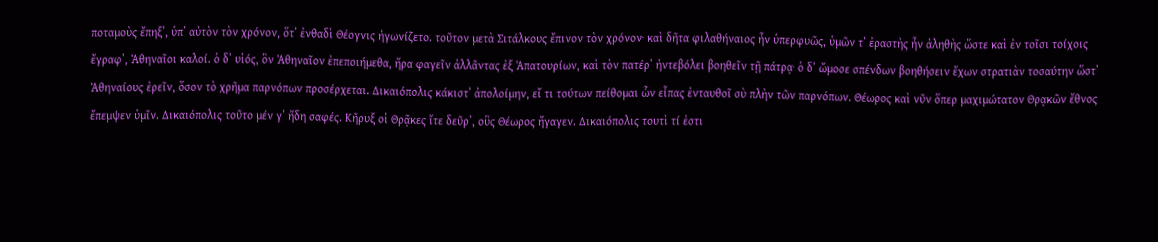ποταμοὺς ἔπηξʼ, ὑπʼ αὐτὸν τὸν χρόνον, ὅτʼ ἐνθαδὶ Θέογνις ἠγωνίζετο. τοῦτον μετὰ Σιτάλκους ἔπινον τὸν χρόνον· καὶ δῆτα φιλαθήναιος ἦν ὑπερφυῶς, ὑμῶν τʼ ἐραστὴς ἦν ἀληθὴς ὥστε καὶ ἐν τοῖσι τοίχοις ἔγραφʼ, Ἀθηναῖοι καλοί. ὁ δʼ υἱός, ὃν Ἀθηναῖον ἐπεποιήμεθα, ἤρα φαγεῖν ἀλλᾶντας ἐξ Ἀπατουρίων, καὶ τὸν πατέρʼ ἠντεβόλει βοηθεῖν τῇ πάτρᾳ· ὁ δʼ ὤμοσε σπένδων βοηθήσειν ἔχων στρατιὰν τοσαύτην ὥστʼ Ἀθηναίους ἐρεῖν, ὅσον τὸ χρῆμα παρνόπων προσέρχεται. Δικαιόπολις κάκιστʼ ἀπολοίμην, εἴ τι τούτων πείθομαι ὧν εἶπας ἐνταυθοῖ σὺ πλὴν τῶν παρνόπων. Θέωρος καὶ νῦν ὅπερ μαχιμώτατον Θρᾳκῶν ἔθνος ἔπεμψεν ὑμῖν. Δικαιόπολις τοῦτο μέν γʼ ἤδη σαφές. Κῆρυξ οἱ Θρᾷκες ἴτε δεῦρʼ, οὓς Θέωρος ἤγαγεν. Δικαιόπολις τουτὶ τί ἐστι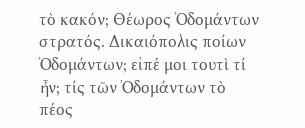τὸ κακόν; Θέωρος Ὀδομάντων στρατός. Δικαιόπολις ποίων Ὀδομάντων; εἰπέ μοι τουτὶ τί ἦν; τίς τῶν Ὀδομάντων τὸ πέος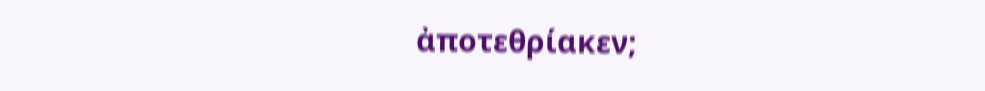ἀποτεθρίακεν;